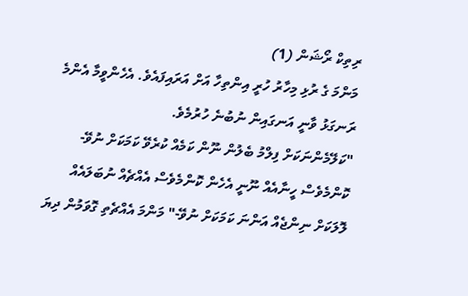ރިތިކް ރޯޝަން (1)
މަންމަ ގެ ރުޅި މިހާރު ހުރީ އިންތިހާ އަށް އަރައިފައެވެ. އެހެންވީމާ އެންމެ ރަނގަޅު ވާނީ އަނގައިން ނުބުނެ ހުރުމެވެ.
"ކަލޭމެންނަކަށް ފިލްމު ބެލުން ނޫން ކަމެއް ކުރެވޭ ކަމަކަށް ނުވޭ- ކޮންމެވެސް ހީނާއެއް ނޫނީ އެހެން ކޮންމެވެސް އެއްޗެއް ނުބަލައެއް ލޮލަކަށް ނިންޖެއް އަންނަ ކަމަކަށް ނުވޭ-" މަންމަ އެއްޗެތި ގޮވަމުން ދިޔަ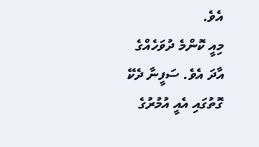އެވެ.
މިއީ ކޮންމެ ދުވަހެއްގެ އާދަ އެވެ. ސަފީނާ ދެކޭ ގޮތުގައި އެއީ އުމުރުގެ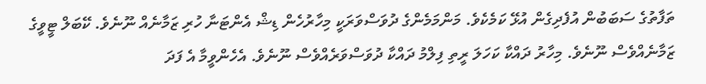ތަފާތުގެ ސަބަބުން އުފެދިގެން އުޅޭ ކަމެކެވެ. މަންމަމެންގެ ދުވަސްވަރަކީ މިހާރުހެން ޑިޝް އެންޓަނާ ހުރި ޒަމާނެއް ނޫނެވެ. ކޭބަލް ޓީވީގެ ޒަމާނެއްވެސް ނޫނެވެ. މިހާރު ދައްކާ ކަހަލަ ރީތި ފިލްމު ދައްކާ ދުވަސްވަރެއްވެސް ނޫނެވެ. އެހެންވީމާ އެ ފަދަ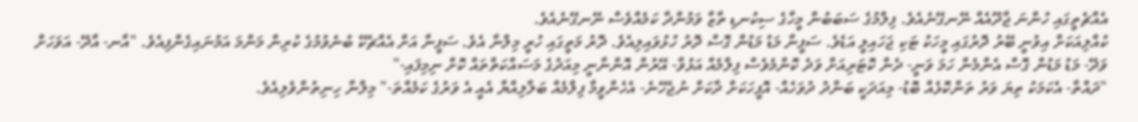އެއްޗެތީގައި ހުންނަ ޖާދޫއެއް ނޭނގޭނެއެވެ. ފިލްމުގެ ސަބަބުން މީހާގެ ސިކުނޑި ތާޒާ ވަމުންދާ ކަމެއްވެސް ނޭނގޭނެއެވެ.
ކުއްލިއަކަށް އިވުނީ ބޭރު ދޮރުގައި މީހަކު ޓަކި ޖަހައިލީ އަޑެވެ. ސަފީނާ މަޑު މަޑުން ގޮސް ދޮރު ހުޅުވައިލިއެވެ. ދޮރު މަތީގައި ހުރީ މިލްނާ އެވެ. ސަފީނާ އަށް އެއްޗެކޭ ބުނެވުމުގެ ކުރިން މަންމަ އަމުނައިގެންފިއެވެ. "އާނ- އާދޭ- އަވަހަށް ވަދޭ- މަޑު މަޑުން ގޮސް އެންމެން ހަމަ ވަނީ- ދެން ކޮޓަރިއަށް ވަދެ ކޮންމެވެސް ފިލްމެއް އަޅުވާ- އޭރުން އޮންނާނީ މިއަދުގެ މަސައްކަތްތައް ކޮށް ނިމިފައި-"
"ދައްތާ- އެކަމަކު ތިޔަ ވަރު ތަންކޮޅެއް ބޮޑު- މިއަދަކީ ބަންދު ދުވަހެއް- އޮފީހަކަށް ދާކަށް ނުޖެހޭނެ- އެހެންވީމާ ފިލްމެއް ބަލާލިއްޔާ އެއީ އެ ވަރުގެ ކަމެއްތަ-" މިލްނާ ހިނިތުންވެލިއެވެ.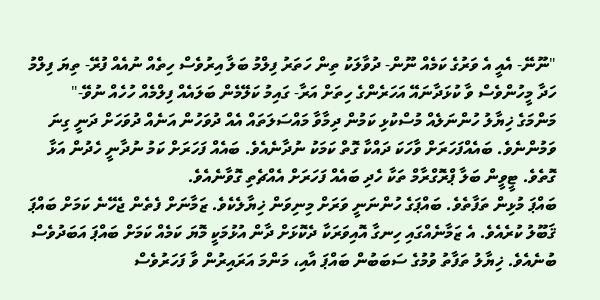"ނޫނޭ- އެއީ އެ ވަރުގެ ކަމެއް ނޫން- ދުވާލަކު ތިން ހަތަރު ފިލްމު ބަލާ އިރުވެސް ހިތެއް ނުއެއް ފުރޭ- ތިޔަ ފިލްމު ހަދާ މީހުންވެސް ވާ ކުޅަދާނައޭ އަހަރެންގެ ހިތަށް އަރާ- ގައިމު ކަލޭމެން ބަލައެއް ފިލްމެއް ހުހެއް ނުވޭ-"
މަންމަގެ ޚިޔާލު ހުންނަލެއް މުސްކުޅި ކަމުން ދިމާވާ މައްސަލަތައް އެއް ދުވަހުން އަނެއް ދުވަހަށް ދަނީ ގިނަ ވަމުންނެވެ. ބައެއްފަހަރަށް ވާހަކަ ދައްކާ ގޮތް ކަމަކު ނުދާނެއެވެ. ބައެއް ފަހަރަށް ކަމު ނުދާނީ ހެދުން އަޅާ ގޮތެވެ. ޓީވީން ބަލާ ޕްރޮގްރާމް ތަކާ ހެދި ބައެއް ފަހަރަށް އެއްޗެތި ގޮވާނެއެވެ.
ބައްޕަ މުޅިން ތަފާތެވެ. ބައްޕަގެ ހުންނަނީ ވަރަށް މިނިވަން ޚިޔާލެކެވެ. ޒަމާނަށް ފެތެން ޖެހޭނެ ކަމަށް ބައްޕަ ޤަބޫލު ކުރެއެވެ. އެ ޒަމާނެއްގައި ހިނގާ އޮއިވަރަކާ ދެކޮޅަށް ދާން އުޅުމަކީ މޮޔަ ކަމެއް ކަމަށް ބައްޕަ އަބަދުވެސް ބުނެއެވެ. ޚިޔާލު ތަފާތު ވުމުގެ ސަބަބުން ބައްޕަ އާއި، މަންމަ އަރައިރުން ވާ ފަހަރުވެސް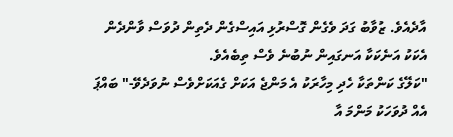އާދެއެވެ. ޒުވާބު ގަދަ ވެގެން ގޮސްރުޅި އައިސްގެން ދެތިން ދުވަސް ވާންދެން އެކަކު އަނެކަކާ އަނގައިން ނުބުނެ ވެސް ތިބެއެވެ.
"ކަލޭގެ ކަންތަކާ ހެދި މިހާރަކު އެ މަންޖެ އަކަށް ގެއަކަށްވެސް ނުވަދެވޭ-" ބައްޕަ އެއް ދުވަހަކު މަންމަ އާ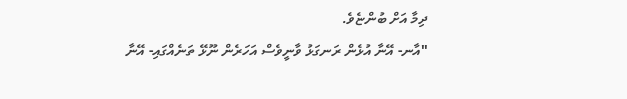ދިމާ އަށް ބުންޏެވެ.
"އާނ- އޭނާ އުޅެން ރަނގަޅު ވާނީވެސް އަހަރެން ނޫޅޭ ތަނެއްގައި- އޭނާ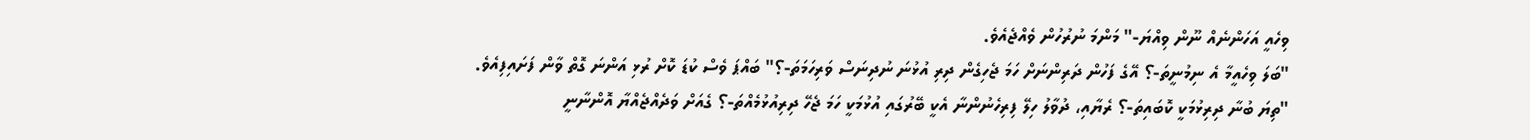ވިހެއީ އަހަންނެއް ނޫން ވިއްޔަ-" މަންމަ ނުރުހުން ވެއްޖެއެވެ.
"ބަލަ ވިހެއީމާ އެ ނިމުނީތަ-؟ އޭގެ ފަހުން ދަރިންނަށް ހަމަ ޖެހިގެން ދިރި އުޅުނަ ނުދިނަސް ވަރިހަމަތަ-؟" ބައްޕަ ވެސް ކުޑަ ކޮށް ރުޅި އަންނަ ގޮތް ވާން ފަށައިފިއެވެ.
"ތިޔަ ބުނާ ދިރިޅުމަކީ ކޮބައިތަ-؟ ރެޔާއި، ދުވާލު ހިލޭ ފިރިހެނުންނާ އެކީ ބޭރުގައި އުޅުމަކީ ހަމަ ޖެހޭ ދިރިއުޅުމެއްތަ-؟ ގެއަށް ވަދެއްޖެއްޔާ އޮންނާނީ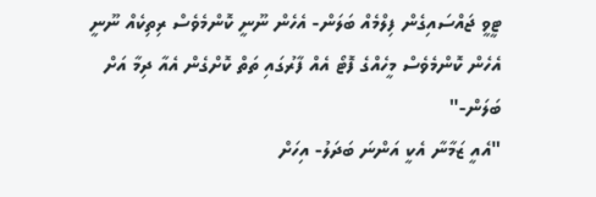ޓީވީ ޖައްސައިގެން ފިލްމެއް ބަލަން- އެހެން ނޫނީ ކޮންމެވެސް ރިތިކެއް ނޫނީ އެހެން ކޮންމެވެސް މީހެއްގެ ފޮޓޯ އެއް ފާރުގައި ތަތް ކޮށްގެން އެއާ ދިމާ އަށް ބަލަން-"
"އެއީ ޒަމާނާ އެކީ އަންނަ ބަދަލު- އިހަށް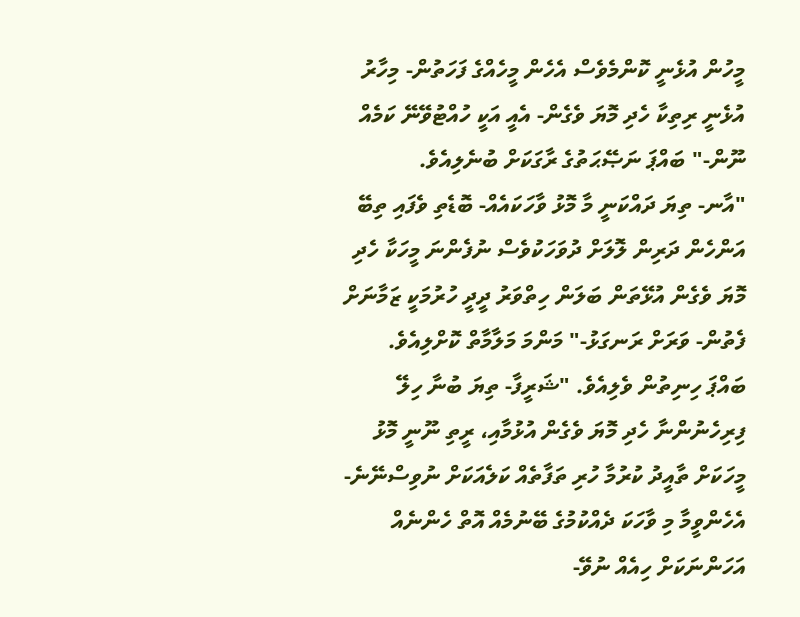މީހުން އުޅެނީ ކޮންމެވެސް އެހެން މީހެއްގެ ފަހަތުން- މިހާރު އުޅެނީ ރިތިކާ ހެދި މޮޔަ ވެގެން- އެއީ އަކީ ހުއްޓުވޭނޭ ކަމެއް ނޫން-" ބައްޕަ ނަޞޭޙަތުގެ ރާގަކަށް ބުނެލިއެވެ.
"އާނ- ތިޔަ ދައްކަނީ މާ މޮޅު ވާހަކައެއް- ބޮޑެތި ވެފައި ތިބޭ އަންހެން ދަރިން ލޮލަށް ދުވަހަކުވެސް ނުފެންނަ މީހަކާ ހެދި މޮޔަ ވެގެން އުޅޭތަން ބަލަން ހިތްވަރު ދީދީ ހުރުމަކީ ޒަމާނަށް ފެތުން- ވަރަށް ރަނގަޅު-" މަންމަ މަލާމާތް ކޮށްލިއެވެ.
ބައްޕަ ހިނިތުން ވެލިއެވެ. "ޝަރީފާ- ތިޔަ ބުނާ ހިލޭ ފިރިހެނުންނާ ހެދި މޮޔަ ވެގެން އުޅުމާއި، ރީތި ނޫނީ މޮޅު މީހަކަށް ތާއީދު ކުރުމާ ހުރި ތަފާތެއް ކަލެއަކަށް ނުވިސްނޭނެ- އެހެންވީމާ މި ވާހަކަ ދެއްކުމުގެ ބޭނުމެއް އޮތް ހެންނެއް އަހަންނަކަށް ހިއެއް ނުވޭ-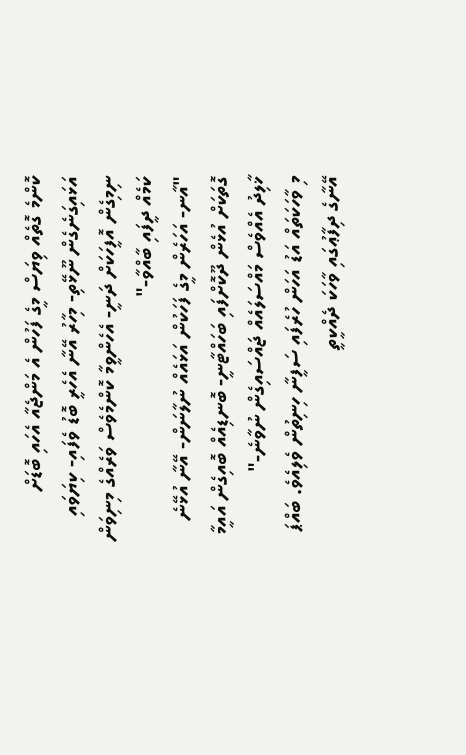ކޮންމެ ގޮތެއް ވިޔަސް މީގެ ފަހުން އެ މަންޖެއާ އެހައި ބޮޑަށް އަޅައިގަނެގެން ނޫޅޭތި- މިހާރު އޭނާ އެހެރީ ބޮޑު ވެފައި- ކިޔަވައި ނިމިގެން އޮފީހަކަށް ދަނީ- އެހެންވީމާ ކޮންމެވެސް ވަރެއްގެ މިނިވަން ކަމެއް ދީފައި ބާއްވާ-"
"އާނ- އަހަރެން މީގެ ފަހަކުން އަޅައެއް ނުލާނަން- އޭނާ އުޅޭނެ ގޮތަކަށް އުޅެން ދޫކޮށްފައި ބަހައްޓާނީ- ބޮނޑިއެއް ބޮއިގެން އައީމާ ޚާލިދު އެއްވެސް މައްސަލައެއް ޖައްސައިގެން ނުވާނެ-"
މި ވާހަކަތައް އަޑު އަހަން ހުރެފައި ސަފީނާ ހިނިތުން ވެލިއެވެ. ބައްޕަ އޭނާގެ ދިފާޢުގައި ވާހަކަ ދެއްކީތީ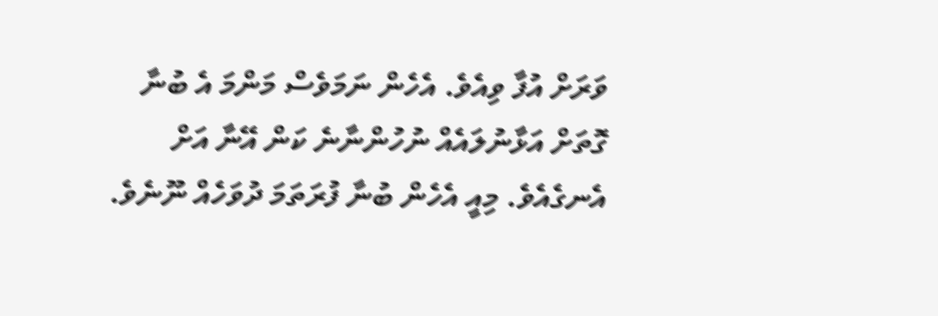ވަރަށް އުފާ ވިއެވެ. އެހެން ނަމަވެސް މަންމަ އެ ބުނާ ގޮތަށް އަޅާނުލައެއް ނުހުންނާނެ ކަން އޭނާ އަށް އެނގެއެވެ. މިއީ އެހެން ބުނާ ފުރަތަމަ ދުވަހެއް ނޫނެވެ.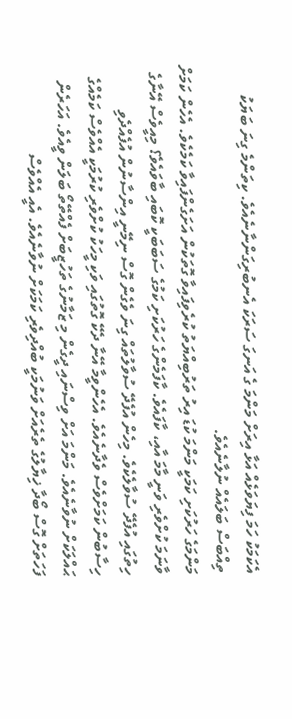އެކަމަކު ހަމަ ފިޔަވަޅެއް އަޅާ އިރަށް މަންމަ ގެ އަނގަ ސަރަކަ އެނބުރިގަންނާނެއެވެ. ކިތަންމެ ގިނަ ބަޔަކު ތިއްބަސް ބަލައެއް ނުލާނެއެވެ.
މަންމަގެ ހަރުކަށި ކަމަކީ މަންމަ ކުޑަ އިރު ތަރުބިއްޔަތު ކުރެވިފައިވާ ގޮތަކުން އަށަގެންފައިވާ ކަމެކެވެ. އެހެން ކަމަށް ވާނަމަ ކުށްވެރި ވަނީ މާމަ އާއި، ކާފައެވެ. ކާފަމެންގެ ހަރުކަށި ކަމުގެ ސަބަބަކީ ކޮބައި ބާވައެވެ؟ މިއީވެސް އޭނާގެ ހިތުގައި އުފެދޭ ސުވާލެކެވެ. މިހެން އުފެދޭ ސުވާލުތައް ގިނަ ވެގެން ގޮސް ނިމޭނީ އިންސާނުން އުފެއްދެވި ހިސާބުން ކަމަށްވެސް ވެދާނެއެވެ. އެހެންވީމާ އޭނާ ދެކޭ ގޮތުގައި ވަކި މީހަކު ކުށްވެރި ކުރުމަކީ އެއްވެސް ކަމެއްގެ ޙައްލަކަށް ނުވާނެއެވެ. މަންމަ އަށް ވިސްނައި ދީގެން މި ޒަމާނުގެ ތަހުޒީބަށް ފެއްތޭތޯ ބަލަން ވީއެވެ. އަހަރެން ފަހަތަށް ގޮސް ބޯދާ ޚިޔާލުގެ ތެރެއަށް ވަނުމަކީ ބުއްދިވެރި ކަމަކަށް ނުވާނެއެވެ. އެއީ އެއްވެސް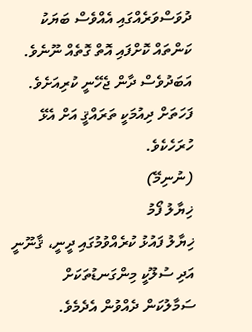ދުވަސްވަރެއްގައި އެއްވެސް ބަޔަކު ކަންތައް ކޮށްފައި އޮތް ގޮތެއް ނޫނެވެ. އަބަދުވެސް ދާން ޖެހޭނީ ކުރިއަށެވެ. ފަހަތަށް ދިއުމަކީ ތަރައްޤީ އަށް އެޅޭ ހުރަހެކެވެ.
(ނުނިމޭ)
ޚިޔާލު ފޯމު
ޚިޔާލު ފައުޅު ކުރެއްވުމުގައި ދީނީ، ޤާނޫނީ އަދި ސުލޫކީ މިންގަނޑުތަކަށް ސަމާލުކަން ދެއްވުން އެދެމެވެ.